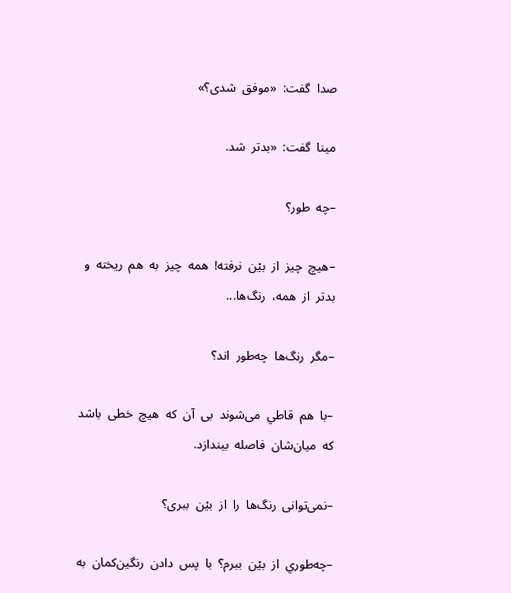صدا  گفت:  «موفق  شدی؟»

مينا  گفت:  «بدتر  شد.

–چه  طور؟

–هيچ  چيز  از  بيْن  نرفته!  همه  چيز  به  هم  ريخته  و  بدتر  از  همه،  رنگ‌ها...

–مگر  رنگ‌ها  چه‌طور  اند؟

–با  هم  قاطي  می‌شوند  بی  آن  که  هيچ  خطی  باشد  که  ميان‌شان  فاصله  بيندازد.

–نمی‌توانی  رنگ‌ها  را  از  بيْن  ببری؟

–چه‌طوري  از  بيْن  ببرم؟  با  پس  دادن  رنگين‌کمان  به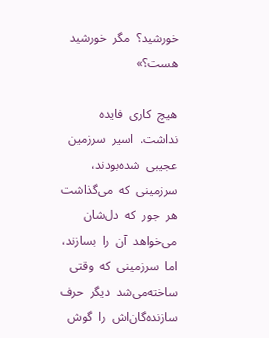خورشيد؟  مگر  خورشيد  هست؟»

هيچ  کاری  فايده  نداشت.  اسير  سرزمين  عجيبی  شده‌بودند،  سرزمينی  که  می‌گذاشت  هر  جور  که  دل‌شان  می‌خواهد  آن  را  بسازند،  اما  سرزمينی  که  وقتی  ساخته‌می‌شد  ديگر  حرف  سازنده‌گان‌اش  را  گوش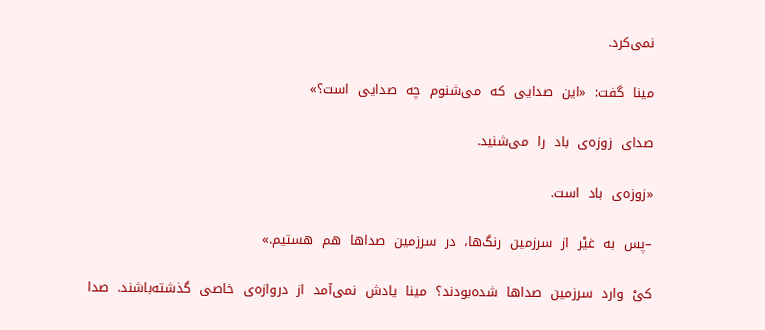نمی‌کرد.

مينا  گفت:  «اين  صدايی  که  می‌شنوم  چه  صدايی  است؟»

صدای  زوزه‌ی  باد  را  می‌شنيد.

«زوزه‌ی  باد  است.

–پس  به  غيْر  از  سرزمين  رنگ‌ها،  در  سرزمين  صداها  هم  هستيم.»

کیْ  وارد  سرزمين  صداها  شده‌بودند؟  مينا  يادش  نمی‌آمد  از  دروازه‌ی  خاصی  گذشته‌باشند.  صدا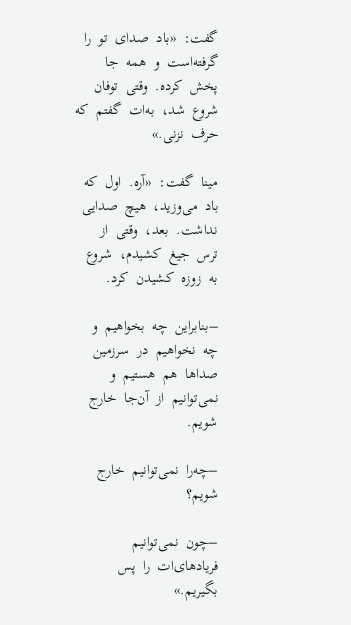گفت:  «باد  صدای  تو  را  گرفته‌است  و  همه  جا  پخش  کرده.  وقتی  توفان  شروع  شد،  به‌ات  گفتم  که  حرف  نزنی.»

مينا  گفت:  «آره.  اول  که  باد  می‌وزيد،  هيچ  صدايی  نداشت.  بعد،  وقتی  از  ترس  جيغ  کشيدم،  شروع  به  زوزه  کشيدن  کرد.

–بنابراين  چه  بخواهيم  و  چه  نخواهيم  در  سرزمين  صداها  هم  هستيم  و  نمی‌توانيم  از  آن‌جا  خارج  شويم.

–چه‌را  نمی‌توانيم  خارج  شويم؟

–چون  نمی‌توانيم  فريادهای‌ات  را  پس  بگيريم.»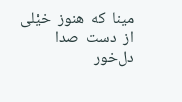مينا  که  هنوز  خيْلی  از  دست  صدا  دل‌خور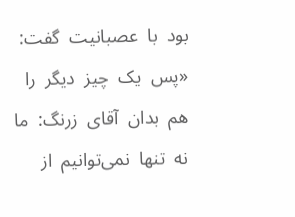بود  با  عصبانيت  گفت:  «پس  يک  چيز  ديگر  را  هم  بدان  آقای  زرنگ:  ما  نه  تنها  نمی‌توانيم  از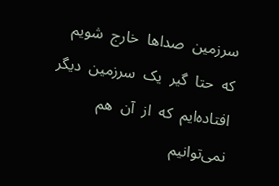سرزمين  صداها  خارج  شويم  که  حتا  گير  يک  سرزمين  ديگر  افتاده‌ايم  که  از  آن  هم  نمی‌توانيم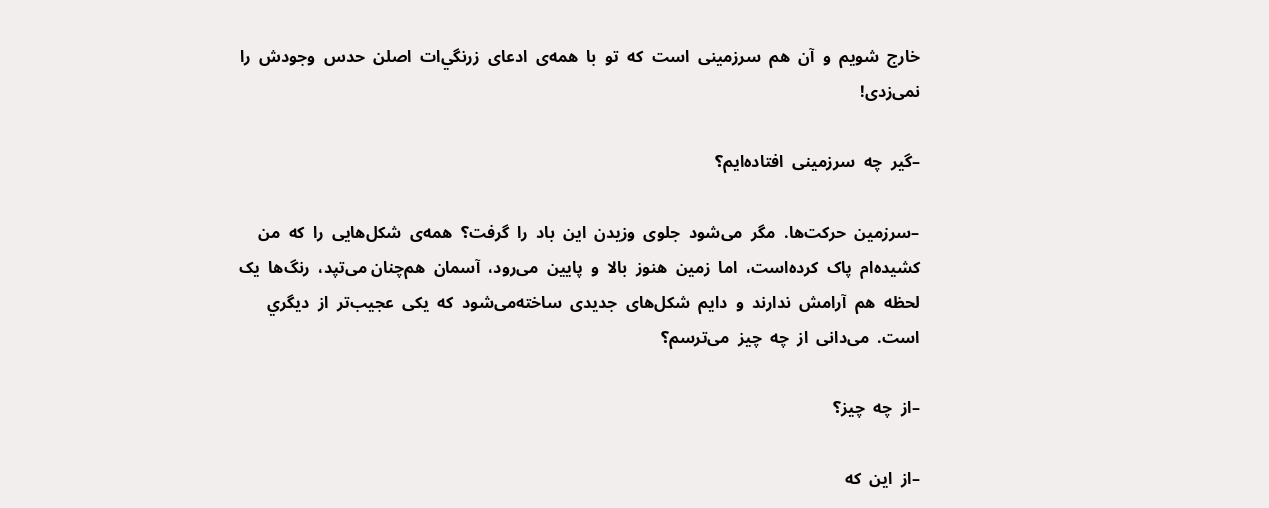خارج  شويم  و  آن  هم  سرزمينی  است  که  تو  با  همه‌ی  ادعای  زرنگي‌ات  اصلن  حدس  وجودش  را  نمی‌زدی!

–گير  چه  سرزمينی  افتاده‌ايم؟

–سرزمين  حرکت‌ها.  مگر  می‌شود  جلوی  وزيدن  اين  باد  را  گرفت؟  همه‌ی  شکل‌هايی  را  که  من  کشيده‌ام  پاک  کرده‌است،  اما  زمين  هنوز  بالا  و  پايين  می‌رود،  آسمان  هم‌چنان می‌تپد،  رنگ‌ها  يک  لحظه  هم  آرامش  ندارند  و  دايم  شکل‌های  جديدی  ساخته‌می‌شود  که  يکی  عجيب‌تر  از  ديگري  است.  می‌دانی  از  چه  چيز  می‌ترسم؟

–از  چه  چيز؟

–از  اين  که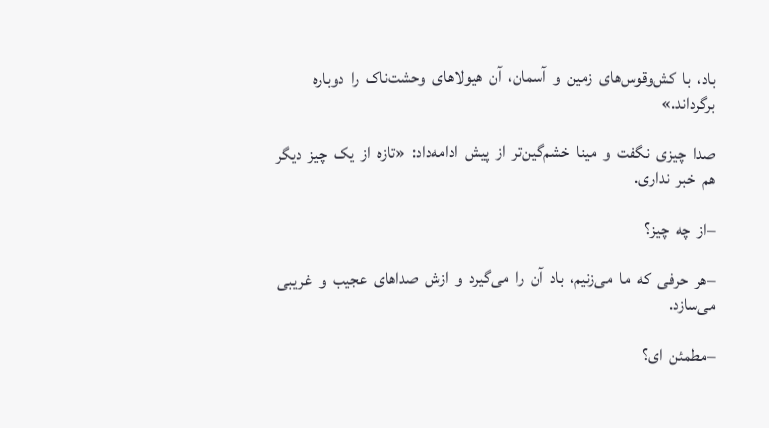باد،  با  کش‌وقوس‌های  زمين  و  آسمان،  آن  هيولاهای  وحشت‌ناک  را  دوباره  برگرداند.»

صدا  چيزی  نگفت  و  مينا  خشم‌گين‌تر  از  پيش  ادامه‌داد:  «تازه  از  يک  چيز  ديگر  هم  خبر  نداری.

–از  چه  چيز؟

–هر  حرفی  که  ما  می‌زنيم،  باد  آن  را  می‌گيرد  و  ازش  صداهای  عجيب  و  غريبی  می‌سازد.

–مطمئن  ای؟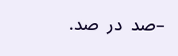–صد  در  صد.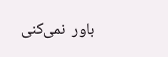باور  نمی‌کنی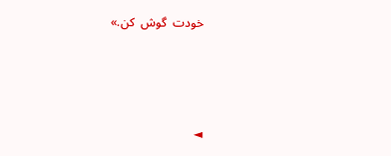خودت  گوش  کن.»



◄